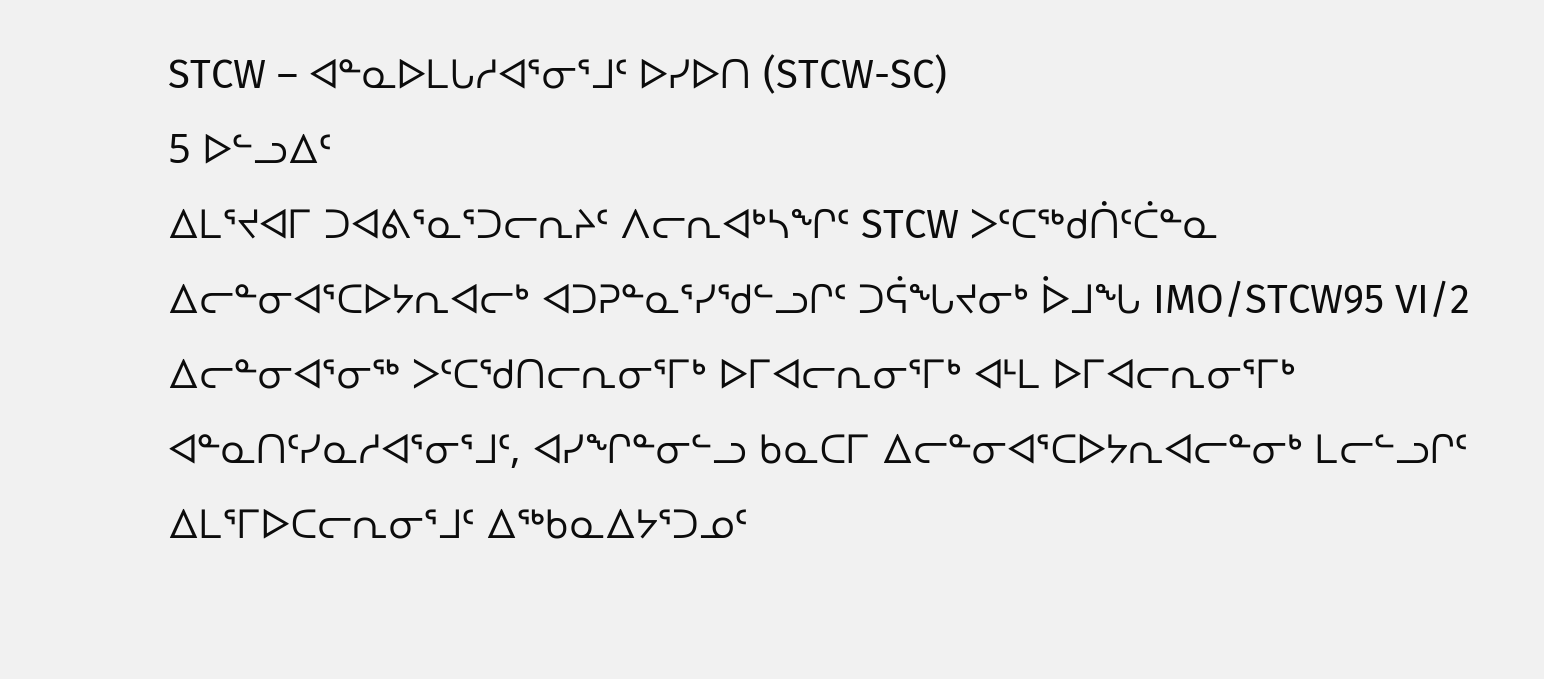STCW – ᐊᓐᓇᐅᒪᒐᓱᐊᕐᓂᕐᒧᑦ ᐅᓯᐅᑎ (STCW-SC)
5 ᐅᓪᓗᐃᑦ
ᐃᒪᕐᔪᐊᒥ ᑐᐊᕕᕐᓇᕐᑐᓕᕆᔨᑦ ᐱᓕᕆᐊᒃᓴᖏᑦ STCW ᐳᑦᑕᖅᑯᑏᑦᑖᓐᓇ ᐃᓕᓐᓂᐊᕐᑕᐅᔭᕆᐊᓕᒃ ᐊᑐᕈᓐᓇᕐᓯᖁᓪᓗᒋᑦ ᑐᕌᖓᔪᓂᒃ ᐆᒧᖓ IMO/STCW95 VI/2 ᐃᓕᓐᓂᐊᕐᓂᖅ ᐳᑦᑕᖁᑎᓕᕆᓂᕐᒥᒃ ᐅᒥᐊᓕᕆᓂᕐᒥᒃ ᐊᒻᒪ ᐅᒥᐊᓕᕆᓂᕐᒥᒃ ᐊᓐᓇᑎᑦᓯᓇᓱᐊᕐᓂᕐᒧᑦ, ᐊᓯᖏᓐᓂᓪᓗ ᑲᓇᑕᒥ ᐃᓕᓐᓂᐊᕐᑕᐅᔭᕆᐊᓕᓐᓂᒃ ᒪᓕᓪᓗᒋᑦ ᐃᒪᕐᒥᐅᑕᓕᕆᓂᕐᒧᑦ ᐃᖅᑲᓇᐃᔭᕐᑐᓄᑦ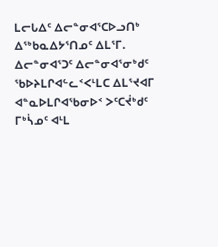ᒪᓕᒐᐃᑦ ᐃᓕᓐᓂᐊᕐᑕᐅᓗᑎᒃ ᐃᖅᑲᓇᐃᔭᕐᑎᓄᑦ ᐃᒪᕐᒥ. ᐃᓕᓐᓂᐊᕐᑐᑦ ᐃᓕᓐᓂᐊᕐᓂᒃᑯᑦ ᖃᐅᔨᒪᒋᐊᓪᓚᑉᐸᒻᒪᑕ ᐃᒪᕐᔪᐊᒥ ᐊᓐᓇᐅᒪᒋᐊᖃᓂᐅᑉ ᐳᑦᑕᔫᒃᑯᑦ ᒥᒃᓵᓄᑦ ᐊᒻᒪ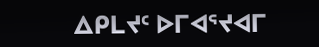ᐃᑭᒪᔪᑦ ᐅᒥᐊᕐᔪᐊᒥ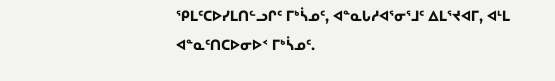ᕿᒪᑦᑕᐅᓯᒪᑎᓪᓗᒋᑦ ᒥᒃᓵᓄᑦ, ᐊᓐᓇᒐᓱᐊᕐᓂᕐᒧᑦ ᐃᒪᕐᔪᐊᒥ, ᐊᒻᒪ ᐊᓐᓇᑦᑎᑕᐅᓂᐅᑉ ᒥᒃᓵᓄᑦ.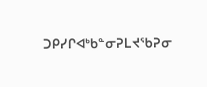ᑐᑭᓯᒋᐊᒃᑲᓐᓂᕈᒪᔪᖃᕈᓂ